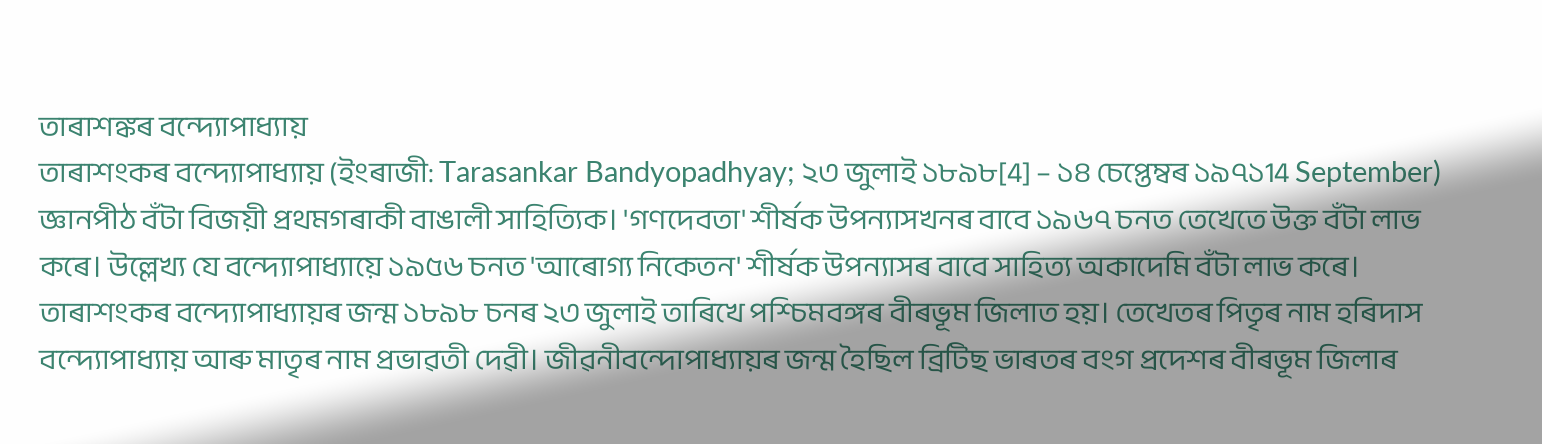তাৰাশঙ্কৰ বন্দ্যোপাধ্যায়
তাৰাশংকৰ বন্দ্যোপাধ্যায় (ইংৰাজী: Tarasankar Bandyopadhyay; ২৩ জুলাই ১৮৯৮[4] – ১৪ চেপ্তেম্বৰ ১৯৭১14 September) জ্ঞানপীঠ বঁটা বিজয়ী প্ৰথমগৰাকী বাঙালী সাহিত্যিক। 'গণদেবতা' শীৰ্ষক উপন্যাসখনৰ বাবে ১৯৬৭ চনত তেখেতে উক্ত বঁটা লাভ কৰে। উল্লেখ্য যে বন্দ্যোপাধ্যায়ে ১৯৫৬ চনত 'আৰোগ্য নিকেতন' শীৰ্ষক উপন্যাসৰ বাবে সাহিত্য অকাদেমি বঁটা লাভ কৰে। তাৰাশংকৰ বন্দ্যোপাধ্যায়ৰ জন্ম ১৮৯৮ চনৰ ২৩ জুলাই তাৰিখে পশ্চিমবঙ্গৰ বীৰভূম জিলাত হয়। তেখেতৰ পিতৃৰ নাম হৰিদাস বন্দ্যোপাধ্যায় আৰু মাতৃৰ নাম প্ৰভাৱতী দেৱী। জীৱনীবন্দোপাধ্যায়ৰ জন্ম হৈছিল ব্ৰিটিছ ভাৰতৰ বংগ প্ৰদেশৰ বীৰভূম জিলাৰ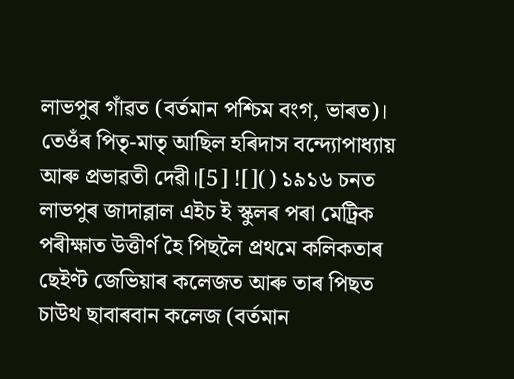লাভপুৰ গাঁৱত (বৰ্তমান পশ্চিম বংগ, ভাৰত)। তেওঁৰ পিতৃ-মাতৃ আছিল হৰিদাস বন্দ্যোপাধ্যায় আৰু প্ৰভাৱতী দেৱী।[5] ![]() ১৯১৬ চনত লাভপুৰ জাদাব্লাল এইচ ই স্কুলৰ পৰা মেট্ৰিক পৰীক্ষাত উত্তীৰ্ণ হৈ পিছলৈ প্ৰথমে কলিকতাৰ ছেইণ্ট জেভিয়াৰ কলেজত আৰু তাৰ পিছত চাউথ ছাবাৰবান কলেজ (বৰ্তমান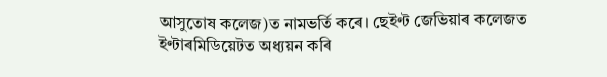আসুতোষ কলেজ)ত নামভৰ্তি কৰে। ছেইণ্ট জেভিয়াৰ কলেজত ইণ্টাৰমিডিয়েটত অধ্যয়ন কৰি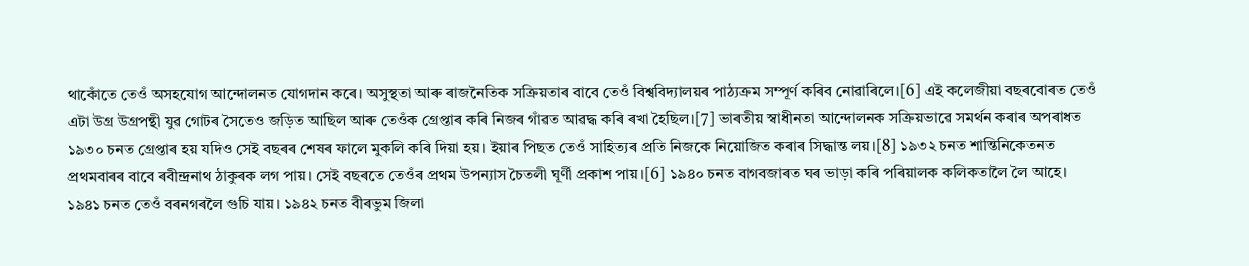থাকোঁতে তেওঁ অসহযোগ আন্দোলনত যোগদান কৰে। অসুস্থতা আৰু ৰাজনৈতিক সক্ৰিয়তাৰ বাবে তেওঁ বিশ্ববিদ্যালয়ৰ পাঠ্যক্ৰম সম্পূৰ্ণ কৰিব নোৱাৰিলে।[6] এই কলেজীয়া বছৰবোৰত তেওঁ এটা উগ্ৰ উগ্ৰপন্থী যুৱ গোটৰ সৈতেও জড়িত আছিল আৰু তেওঁক গ্ৰেপ্তাৰ কৰি নিজৰ গাঁৱত আৱদ্ধ কৰি ৰখা হৈছিল।[7] ভাৰতীয় স্বাধীনতা আন্দোলনক সক্ৰিয়ভাৱে সমৰ্থন কৰাৰ অপৰাধত ১৯৩০ চনত গ্ৰেপ্তাৰ হয় যদিও সেই বছৰৰ শেষৰ ফালে মুকলি কৰি দিয়া হয়। ইয়াৰ পিছত তেওঁ সাহিত্যৰ প্ৰতি নিজকে নিয়োজিত কৰাৰ সিদ্ধান্ত লয়।[8] ১৯৩২ চনত শান্তিনিকেতনত প্ৰথমবাৰৰ বাবে ৰবীন্দ্ৰনাথ ঠাকুৰক লগ পায়। সেই বছৰতে তেওঁৰ প্ৰথম উপন্যাস চৈতলী ঘূৰ্ণী প্ৰকাশ পায়।[6] ১৯৪০ চনত বাগবজাৰত ঘৰ ভাড়া কৰি পৰিয়ালক কলিকতালৈ লৈ আহে। ১৯৪১ চনত তেওঁ বৰনগৰলৈ গুচি যায়। ১৯৪২ চনত বীৰভুম জিলা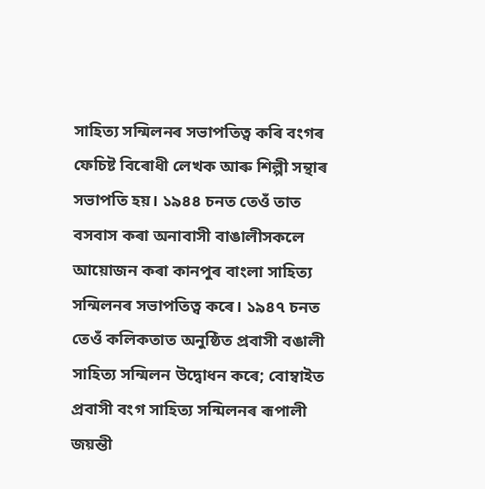সাহিত্য সন্মিলনৰ সভাপতিত্ব কৰি বংগৰ ফেচিষ্ট বিৰোধী লেখক আৰু শিল্পী সন্থাৰ সভাপতি হয়। ১৯৪৪ চনত তেওঁ তাত বসবাস কৰা অনাবাসী বাঙালীসকলে আয়োজন কৰা কানপুৰ বাংলা সাহিত্য সন্মিলনৰ সভাপতিত্ব কৰে। ১৯৪৭ চনত তেওঁ কলিকতাত অনুষ্ঠিত প্ৰবাসী বঙালী সাহিত্য সন্মিলন উদ্বোধন কৰে; বোম্বাইত প্ৰবাসী বংগ সাহিত্য সন্মিলনৰ ৰূপালী জয়ন্তী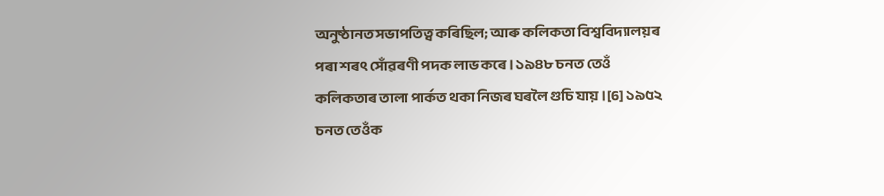অনুষ্ঠানত সভাপতিত্ব কৰিছিল; আৰু কলিকতা বিশ্ববিদ্যালয়ৰ পৰা শৰৎ সোঁৱৰণী পদক লাভ কৰে। ১৯৪৮ চনত তেওঁ কলিকতাৰ তালা পাৰ্কত থকা নিজৰ ঘৰলৈ গুচি যায়।[6] ১৯৫২ চনত তেওঁক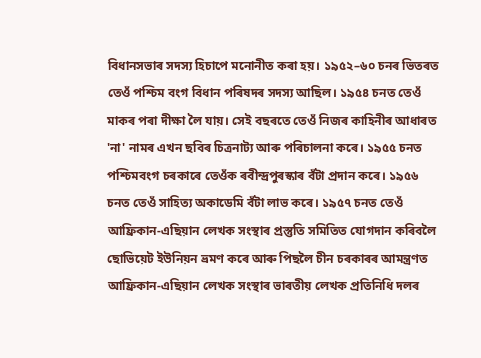বিধানসভাৰ সদস্য হিচাপে মনোনীত কৰা হয়। ১৯৫২–৬০ চনৰ ভিতৰত তেওঁ পশ্চিম বংগ বিধান পৰিষদৰ সদস্য আছিল। ১৯৫৪ চনত তেওঁ মাকৰ পৰা দীক্ষা লৈ যায়। সেই বছৰতে তেওঁ নিজৰ কাহিনীৰ আধাৰত 'না' নামৰ এখন ছবিৰ চিত্ৰনাট্য আৰু পৰিচালনা কৰে। ১৯৫৫ চনত পশ্চিমবংগ চৰকাৰে তেওঁক ৰবীন্দ্ৰপুৰস্কাৰ বঁটা প্ৰদান কৰে। ১৯৫৬ চনত তেওঁ সাহিত্য অকাডেমি বঁটা লাভ কৰে। ১৯৫৭ চনত তেওঁ আফ্ৰিকান-এছিয়ান লেখক সংস্থাৰ প্ৰস্তুতি সমিতিত যোগদান কৰিবলৈ ছোভিয়েট ইউনিয়ন ভ্ৰমণ কৰে আৰু পিছলৈ চীন চৰকাৰৰ আমন্ত্ৰণত আফ্ৰিকান-এছিয়ান লেখক সংস্থাৰ ভাৰতীয় লেখক প্ৰতিনিধি দলৰ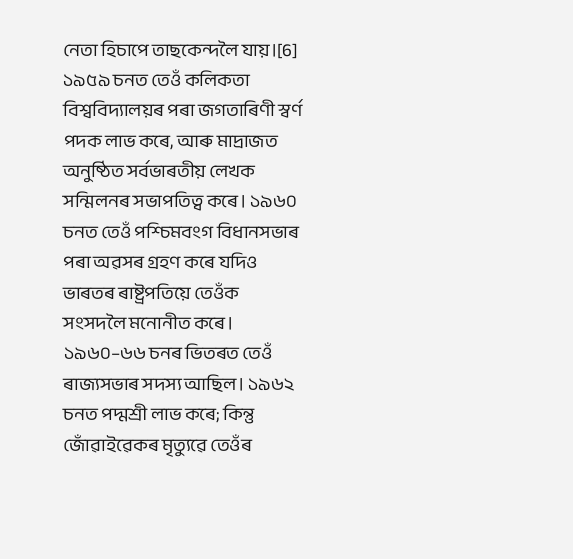নেতা হিচাপে তাছকেন্দলৈ যায়।[6] ১৯৫৯ চনত তেওঁ কলিকতা বিশ্ববিদ্যালয়ৰ পৰা জগতাৰিণী স্বৰ্ণ পদক লাভ কৰে, আৰু মাদ্ৰাজত অনুষ্ঠিত সৰ্বভাৰতীয় লেখক সন্মিলনৰ সভাপতিত্ব কৰে। ১৯৬০ চনত তেওঁ পশ্চিমবংগ বিধানসভাৰ পৰা অৱসৰ গ্ৰহণ কৰে যদিও ভাৰতৰ ৰাষ্ট্ৰপতিয়ে তেওঁক সংসদলৈ মনোনীত কৰে। ১৯৬০–৬৬ চনৰ ভিতৰত তেওঁ ৰাজ্যসভাৰ সদস্য আছিল। ১৯৬২ চনত পদ্মশ্ৰী লাভ কৰে; কিন্তু জোঁৱাইৱেকৰ মৃত্যুৱে তেওঁৰ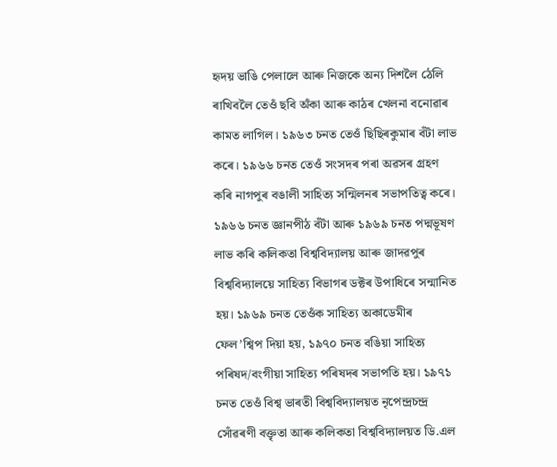হৃদয় ভাঙি পেলালে আৰু নিজকে অন্য দিশলৈ ঠেলি ৰাখিবলৈ তেওঁ ছবি অঁকা আৰু কাঠৰ খেলনা বনোৱাৰ কামত লাগিল। ১৯৬৩ চনত তেওঁ ছিছিৰকুমাৰ বঁটা লাভ কৰে। ১৯৬৬ চনত তেওঁ সংসদৰ পৰা অৱসৰ গ্ৰহণ কৰি নাগপুৰ বঙালী সাহিত্য সন্মিলনৰ সভাপতিত্ব কৰে। ১৯৬৬ চনত জ্ঞানপীঠ বঁটা আৰু ১৯৬৯ চনত পদ্মভূষণ লাভ কৰি কলিকতা বিশ্ববিদ্যালয় আৰু জাদৱপুৰ বিশ্ববিদ্যালয়ে সাহিত্য বিভাগৰ ডক্টৰ উপাধিৰে সন্মানিত হয়। ১৯৬৯ চনত তেওঁক সাহিত্য অকাডেমীৰ ফেল’শ্বিপ দিয়া হয়, ১৯৭০ চনত বঙিয়া সাহিত্য পৰিষদ/বংগীয়া সাহিত্য পৰিষদৰ সভাপতি হয়। ১৯৭১ চনত তেওঁ বিশ্ব ভাৰতী বিশ্ববিদ্যালয়ত নৃপেন্দ্ৰচন্দ্ৰ সোঁৱৰণী বক্তৃতা আৰু কলিকতা বিশ্ববিদ্যালয়ত ডি.এল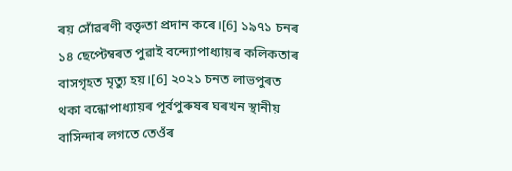ৰয় সোঁৱৰণী বক্তৃতা প্ৰদান কৰে।[6] ১৯৭১ চনৰ ১৪ ছেপ্টেম্বৰত পুৱাই বন্দ্যোপাধ্যায়ৰ কলিকতাৰ বাসগৃহত মৃত্যু হয়।[6] ২০২১ চনত লাভপুৰত থকা বন্ধোপাধ্যায়ৰ পূৰ্বপুৰুষৰ ঘৰখন স্থানীয় বাসিন্দাৰ লগতে তেওঁৰ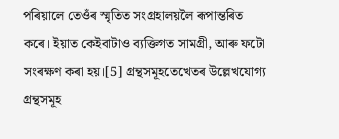পৰিয়ালে তেওঁৰ স্মৃতিত সংগ্ৰহালয়লৈ ৰূপান্তৰিত কৰে। ইয়াত কেইবাটাও ব্যক্তিগত সামগ্ৰী, আৰু ফটো সংৰক্ষণ কৰা হয়।[5] গ্ৰন্থসমূহতেখেতৰ উল্লেখযোগ্য গ্ৰন্থসমূহ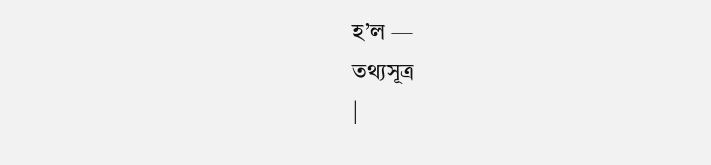হ’ল —
তথ্যসূত্ৰ
|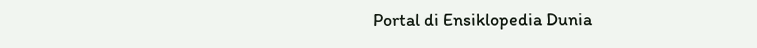Portal di Ensiklopedia Dunia